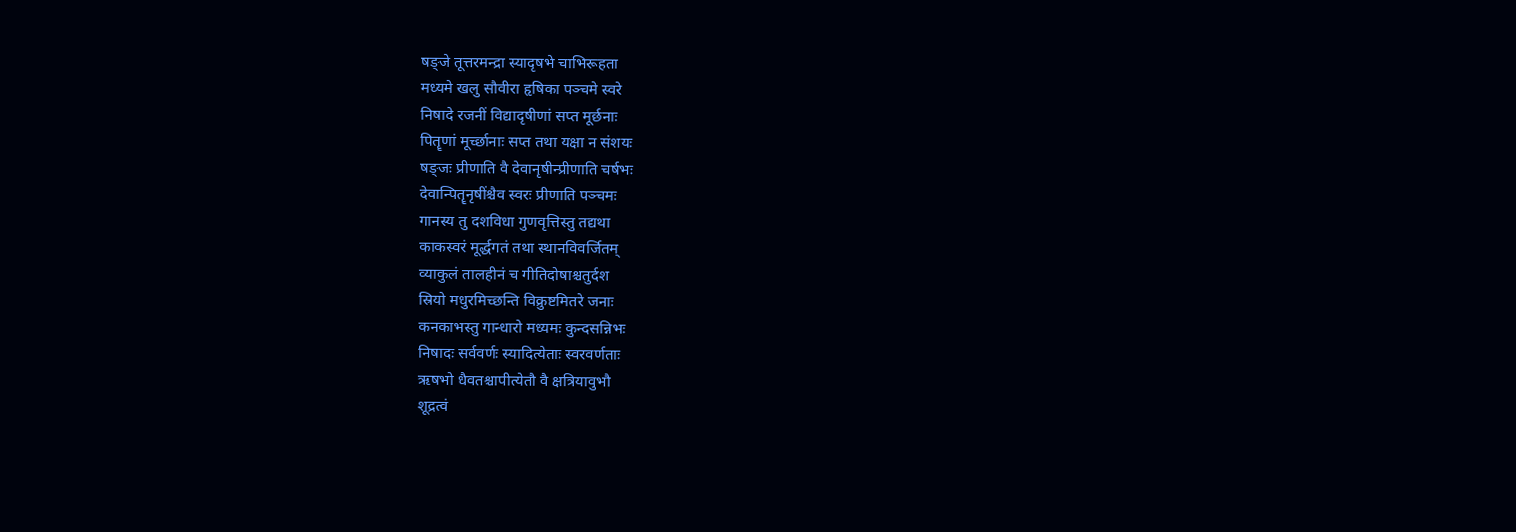षङ्जे तूत्तरमन्द्रा स्यादृषभे चाभिरूहता
मध्यमे खलु सौवीरा हृषिका पञ्चमे स्वरे
निषादे रजनीं विद्यादृषीणां सप्त मूर्छनाः
पितॄणां मूर्च्छानाः सप्त तथा यक्षा न संशयः
षङ्जः प्रीणाति वै देवानृषीन्प्रीणाति चर्षभः
देवान्पितॄनृषींश्चैव स्वरः प्रीणाति पञ्चमः
गानस्य तु दशविधा गुणवृत्तिस्तु तद्यथा
काकस्वरं मूर्द्धगतं तथा स्थानविवर्जितम्
व्याकुलं तालहीनं च गीतिदोषाश्चतुर्दश
स्रियो मधुरमिच्छन्ति विक्रुष्टमितरे जनाः
कनकाभस्तु गान्धारो मध्यमः कुन्दसन्निभः
निषादः सर्ववर्णः स्यादित्येताः स्वरवर्णताः
ऋषभो धैवतश्चापीत्येतौ वै क्षत्रियावुभौ
शूद्रत्वं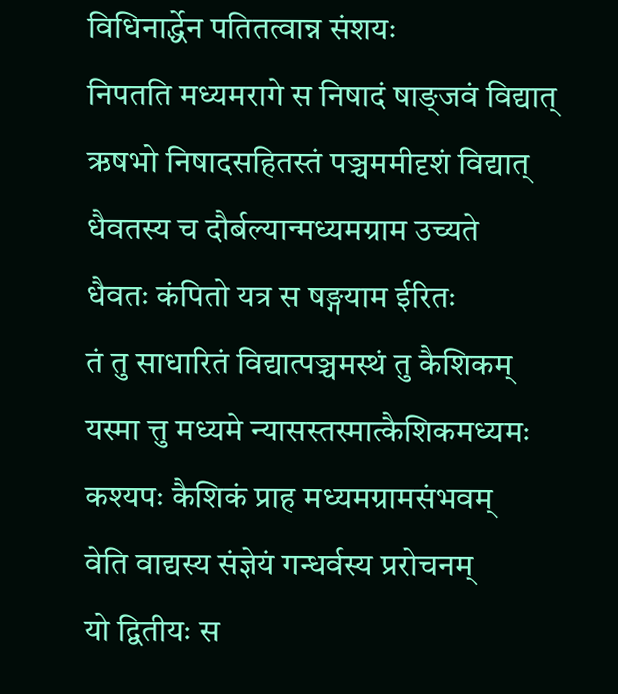विधिनार्द्धेन पतितत्वान्न संशयः
निपतति मध्यमरागे स निषादं षाङ्जवं विद्यात्
ऋषभो निषादसहितस्तं पञ्चममीदृशं विद्यात्
धैवतस्य च दौर्बल्यान्मध्यमग्राम उच्यते
धैवतः कंपितो यत्र स षङ्गयाम ईरितः
तं तु साधारितं विद्यात्पञ्चमस्थं तु कैशिकम्
यस्मा त्तु मध्यमे न्यासस्तस्मात्कैशिकमध्यमः
कश्यपः कैशिकं प्राह मध्यमग्रामसंभवम्
वेति वाद्यस्य संज्ञेयं गन्धर्वस्य प्ररोचनम्
यो द्वितीयः स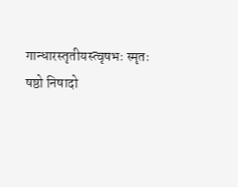गान्धारस्तृतीयस्त्वृषभः स्मृतः
षष्ठो निषादो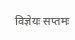विज्ञेयः सप्तमः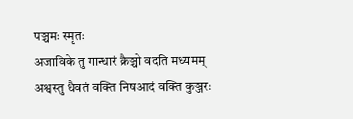पञ्चमः स्मृतः
अजाविके तु गान्धारं क्रैञ्चो वदति मध्यमम्
अश्वस्तु धैवतं वक्ति निषआदं वक्ति कुञ्जरः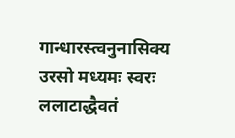गान्धारस्त्वनुनासिक्य उरसो मध्यमः स्वरः
ललाटाद्धैवतं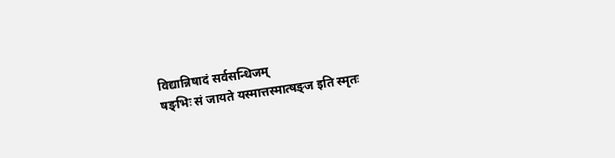विद्यान्निषादं सर्वसन्धिजम्
षङ्भिः सं जायते यस्मात्तस्मात्षङ्ज इति स्मृतः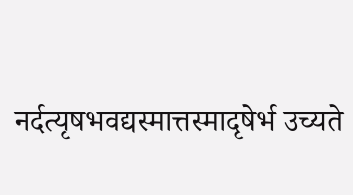नर्दत्यृषभवद्यस्मात्तस्मादृषेर्भ उच्यते